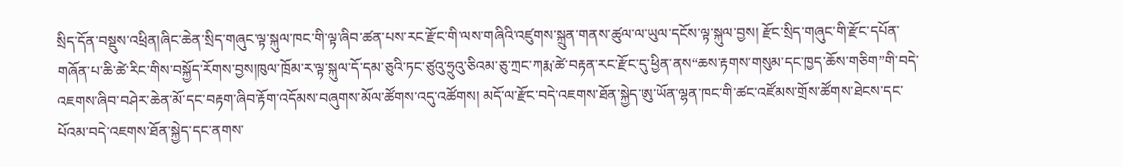སྲིད་དོན་བསྡུས་འཕྲིན།ཞིང་ཆེན་སྲིད་གཞུང་ལྟ་སྐུལ་ཁང་གི་ལྟ་ཞིབ་ཚན་པས་རང་རྫོང་གི་ལས་གཞིའི་འཛུགས་སྐྲུན་གནས་ཚུལ་ལ་ཡུལ་དངོས་ལྟ་སྐུལ་བྱས། རྫོང་སྲིད་གཞུང་གི་རྫོང་དཔོན་གཞོན་པ་ཆི་ཚེ་རིང་གིས་བསྐྱོད་རོགས་བྱས།ཁུལ་ཁྲོམ་ར་ལྟ་སྐུལ་དོ་དམ་ཅུའི་ཏང་ཙུའུ་ཧྲུའུ་ཅིའམ་ཅུ་ཀྲང་ཀརྨ་ཚེ་བརྟན་རང་རྫོང་དུ་ཕྱིན་ནས“ཆས་རྟགས་གསུམ་དང་ཁྱད་ཆོས་གཅིག”གི་བདེ་འཇགས་ཞིབ་བཤེར་ཆེན་མོ་དང་བརྟག་ཞིབ་རྟོག་འདོམས་བཞུགས་མོལ་ཚོགས་འདུ་འཚོགས། མདོ་ལ་རྫོང་བདེ་འཇགས་ཐོན་སྐྱེད་ཨུ་ཡོན་ལྷན་ཁང་གི་ཚང་འཛོམས་གྲོས་ཚོགས་ཐེངས་དང་པོའམ་བདེ་འཇགས་ཐོན་སྐྱེད་དང་ནགས་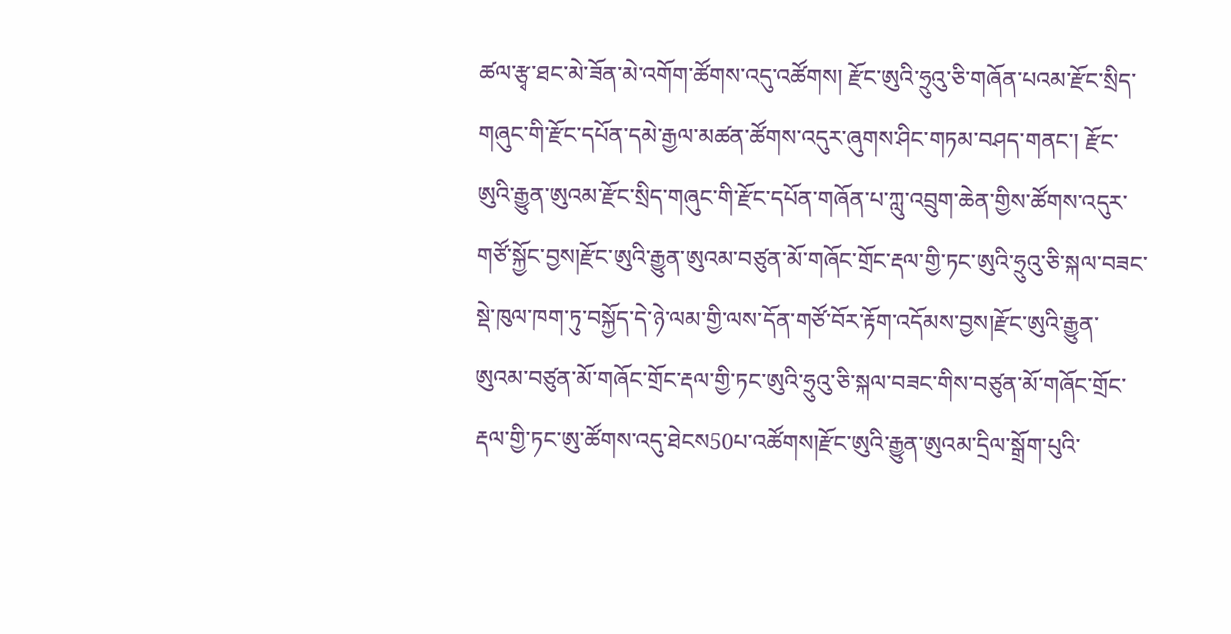ཚལ་རྩྭ་ཐང་མེ་ཟོན་མེ་འགོག་ཚོགས་འདུ་འཚོགས། རྫོང་ཨུའི་ཧྲུའུ་ཅི་གཞོན་པའམ་རྫོང་སྲིད་གཞུང་གི་རྫོང་དཔོན་དམེ་རྒྱལ་མཚན་ཚོགས་འདུར་ཞུགས་ཤིང་གཏམ་བཤད་གནང་། རྫོང་ཨུའི་རྒྱུན་ཨུའམ་རྫོང་སྲིད་གཞུང་གི་རྫོང་དཔོན་གཞོན་པ་ཀླུ་འབྲུག་ཆེན་གྱིས་ཚོགས་འདུར་གཙོ་སྐྱོང་བྱས།རྫོང་ཨུའི་རྒྱུན་ཨུའམ་བཙུན་མོ་གཞོང་གྲོང་རྡལ་གྱི་ཏང་ཨུའི་ཧྲུའུ་ཅི་སྐལ་བཟང་སྡེ་ཁུལ་ཁག་ཏུ་བསྐྱོད་དེ་ཉེ་ལམ་གྱི་ལས་དོན་གཙོ་བོར་རྟོག་འདོམས་བྱས།རྫོང་ཨུའི་རྒྱུན་ཨུའམ་བཙུན་མོ་གཞོང་གྲོང་རྡལ་གྱི་ཏང་ཨུའི་ཧྲུའུ་ཅི་སྐལ་བཟང་གིས་བཙུན་མོ་གཞོང་གྲོང་རྡལ་གྱི་ཏང་ཨུ་ཚོགས་འདུ་ཐེངས50པ་འཚོགས།རྫོང་ཨུའི་རྒྱུན་ཨུའམ་དྲིལ་སྒྲོག་པུའི་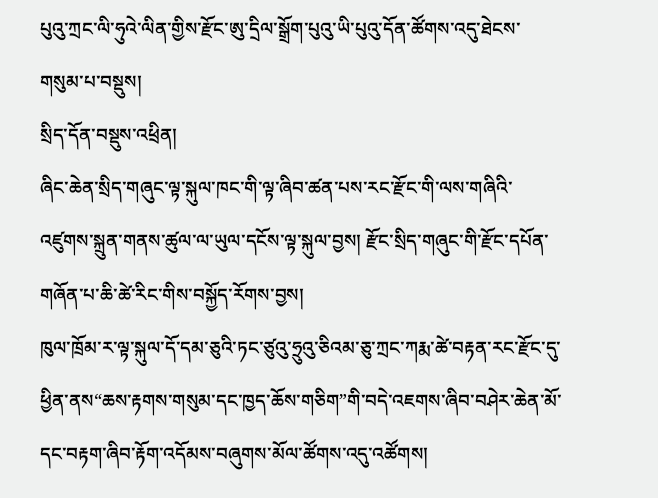པུའུ་ཀྲང་ལི་ཧུའེ་ལིན་གྱིས་རྫོང་ཨུ་དྲིལ་སྒྲོག་པུའུ་ཡི་པུའུ་དོན་ཚོགས་འདུ་ཐེངས་གསུམ་པ་བསྡུས།
སྲིད་དོན་བསྡུས་འཕྲིན།
ཞིང་ཆེན་སྲིད་གཞུང་ལྟ་སྐུལ་ཁང་གི་ལྟ་ཞིབ་ཚན་པས་རང་རྫོང་གི་ལས་གཞིའི་འཛུགས་སྐྲུན་གནས་ཚུལ་ལ་ཡུལ་དངོས་ལྟ་སྐུལ་བྱས། རྫོང་སྲིད་གཞུང་གི་རྫོང་དཔོན་གཞོན་པ་ཆི་ཚེ་རིང་གིས་བསྐྱོད་རོགས་བྱས།
ཁུལ་ཁྲོམ་ར་ལྟ་སྐུལ་དོ་དམ་ཅུའི་ཏང་ཙུའུ་ཧྲུའུ་ཅིའམ་ཅུ་ཀྲང་ཀརྨ་ཚེ་བརྟན་རང་རྫོང་དུ་ཕྱིན་ནས“ཆས་རྟགས་གསུམ་དང་ཁྱད་ཆོས་གཅིག”གི་བདེ་འཇགས་ཞིབ་བཤེར་ཆེན་མོ་དང་བརྟག་ཞིབ་རྟོག་འདོམས་བཞུགས་མོལ་ཚོགས་འདུ་འཚོགས།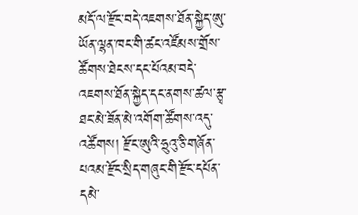མདོ་ལ་རྫོང་བདེ་འཇགས་ཐོན་སྐྱེད་ཨུ་ཡོན་ལྷན་ཁང་གི་ཚང་འཛོམས་གྲོས་ཚོགས་ཐེངས་དང་པོའམ་བདེ་འཇགས་ཐོན་སྐྱེད་དང་ནགས་ཚལ་རྩྭ་ཐང་མེ་ཟོན་མེ་འགོག་ཚོགས་འདུ་འཚོགས། རྫོང་ཨུའི་ཧྲུའུ་ཅི་གཞོན་པའམ་རྫོང་སྲིད་གཞུང་གི་རྫོང་དཔོན་དམེ་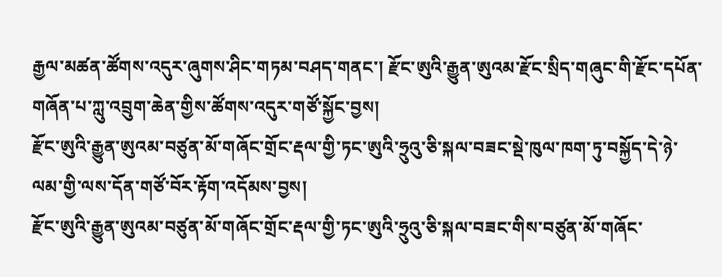རྒྱལ་མཚན་ཚོགས་འདུར་ཞུགས་ཤིང་གཏམ་བཤད་གནང་། རྫོང་ཨུའི་རྒྱུན་ཨུའམ་རྫོང་སྲིད་གཞུང་གི་རྫོང་དཔོན་གཞོན་པ་ཀླུ་འབྲུག་ཆེན་གྱིས་ཚོགས་འདུར་གཙོ་སྐྱོང་བྱས།
རྫོང་ཨུའི་རྒྱུན་ཨུའམ་བཙུན་མོ་གཞོང་གྲོང་རྡལ་གྱི་ཏང་ཨུའི་ཧྲུའུ་ཅི་སྐལ་བཟང་སྡེ་ཁུལ་ཁག་ཏུ་བསྐྱོད་དེ་ཉེ་ལམ་གྱི་ལས་དོན་གཙོ་བོར་རྟོག་འདོམས་བྱས།
རྫོང་ཨུའི་རྒྱུན་ཨུའམ་བཙུན་མོ་གཞོང་གྲོང་རྡལ་གྱི་ཏང་ཨུའི་ཧྲུའུ་ཅི་སྐལ་བཟང་གིས་བཙུན་མོ་གཞོང་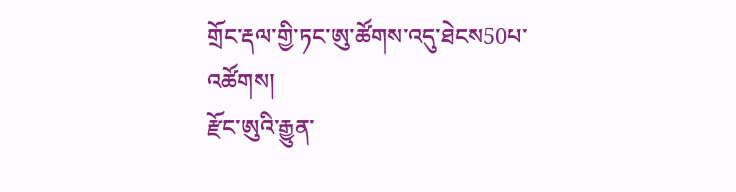གྲོང་རྡལ་གྱི་ཏང་ཨུ་ཚོགས་འདུ་ཐེངས50པ་འཚོགས།
རྫོང་ཨུའི་རྒྱུན་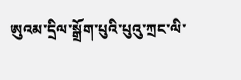ཨུའམ་དྲིལ་སྒྲོག་པུའི་པུའུ་ཀྲང་ལི་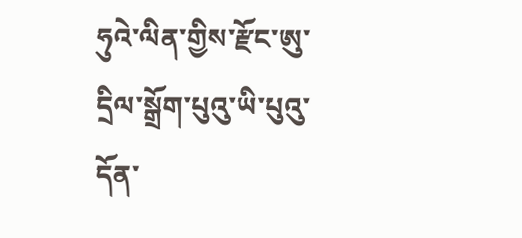ཧུའེ་ལིན་གྱིས་རྫོང་ཨུ་དྲིལ་སྒྲོག་པུའུ་ཡི་པུའུ་དོན་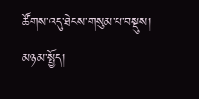ཚོགས་འདུ་ཐེངས་གསུམ་པ་བསྡུས།
མཉམ་སྤྱོད།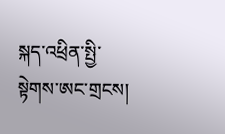སྐད་འཕྲིན་སྤྱི་སྟེགས་ཨང་གྲངས།